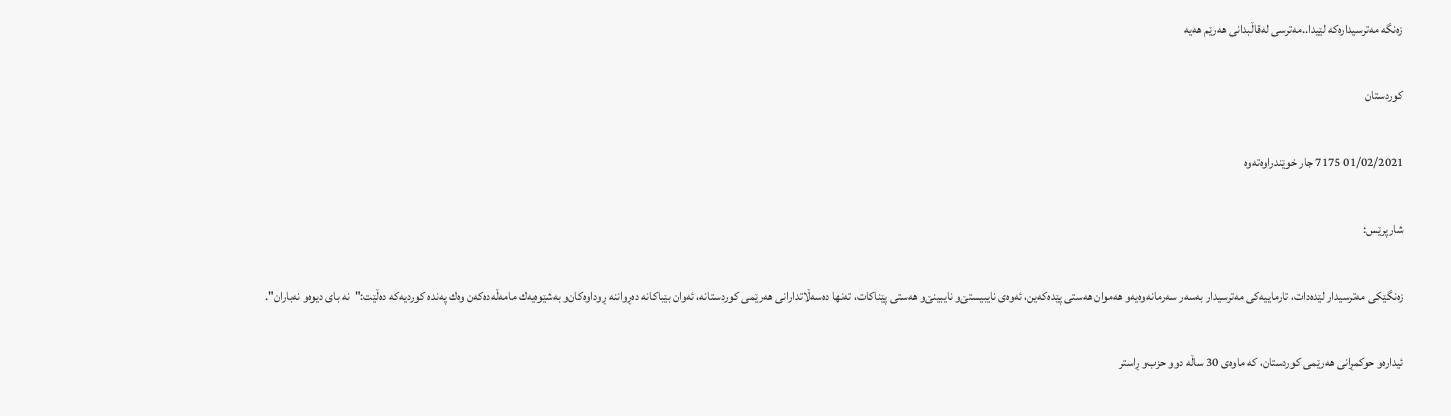زەنگه‌ مه‌ترسیداره‌كه‌ لێیدا..مه‌ترسی له‌قاڵبدانى هه‌رێم هه‌یه‌

کوردستان

01/02/2021 7175 جار خوێندراوه‌ته‌وه

شارپرێس:

زه‌نگێكى مه‌ترسیدار لێده‌دات، تارماییەكی مەترسیدار بەسەر سەرمانەوەیەو هه‌موان هه‌ستی پێدەكەین، ئەوەی نایبیستێ‌و نایبینێ‌و هەستی پێناكات، ته‌نها ده‌سه‌ڵاتدارانى هه‌رێمى كوردستانه، ئەوان بێباكانە دەڕواننە ڕوداوەكان‌‌و به‌شێوه‌یه‌ك مامه‌ڵه‌ده‌كه‌ن وه‌ك په‌نده‌ كوردیه‌كه‌ ده‌ڵێت:"نه‌ بای دیوه‌و نه‌باران".

ئیدارەو حوكمڕانی هه‌رێمى كوردستان، كە ماوەی 30 ساڵە دوو حزب‌و ڕاستر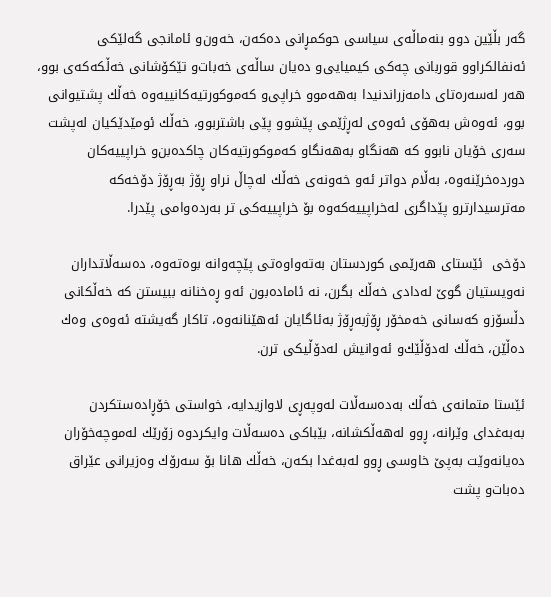گەر بڵێین دوو بنەماڵەی سیاسی حوكمڕانی دەكەن، خەون‌و ئامانجی گەلێكی ئەنفالكراوو قوربانی چەكی كیمیایی‌و دەیان ساڵەی خەبات‌و تێكۆشانی خەڵكەكەی بوو، هەر له‌سه‌ره‌تاى دامه‌زراندنیدا به‌هه‌موو خراپی‌و كەموكورتیەكانییەوە خەڵك پشتیوانی بوو، ئەوەش بەهۆی ئەوەی له‌ڕژێمى پێشوو پێى باشتربوو، خەڵك ئومێدێكیان لەپشت سەری خۆیان نابوو كە هەنگاو بەهەنگاو كەموكورتیەكان چاكدەبن‌و خراپییەكان دوردەخرێنەوە، بەڵام دواتر ئەو خەونەی خەڵك لەچاڵ نراو ڕۆژ بەڕۆژ دۆخەكە مەترسیدارترو پێداگری لەخراپییەكەوە بۆ خراپییەكی تر بەردەوامی پێدرا.

دۆخی  ئێستاى هه‌رێمى كوردستان بەتەواوەتی پێچەوانە بوەتەوە، دەسەڵاتداران نەویستیان گوێ لەدادی خەڵك بگرن، نە ئامادەبون ئەو ڕەخنانە ببیستن كە خەڵكانی دڵسۆزو كه‌سانى خه‌مخۆر ڕۆژبه‌ڕۆژ بەئاگایان ئەهێنانەوە، تاكار گەیشتە ئەوەی وەك دەڵێن، خەڵك لەدۆڵێك‌و ئەوانیش لەدۆڵیكی ترن.

ئێستا متمانه‌ى خه‌ڵك بەده‌سه‌ڵات له‌وپه‌ڕى لاوازیدایه‌، خواستی خۆڕادەستكردن بەبەغدای وێرانە، ڕوو لەهەڵكشانە، بێباكی دەسەڵات وایكردوە زۆرێك لەموچەخۆران دەیانەوێت بەپێ خاوسی ڕوو لەبەغدا بكەن، خەڵك هانا بۆ سەرۆك وەزیرانی عێراق دەبات‌و پشت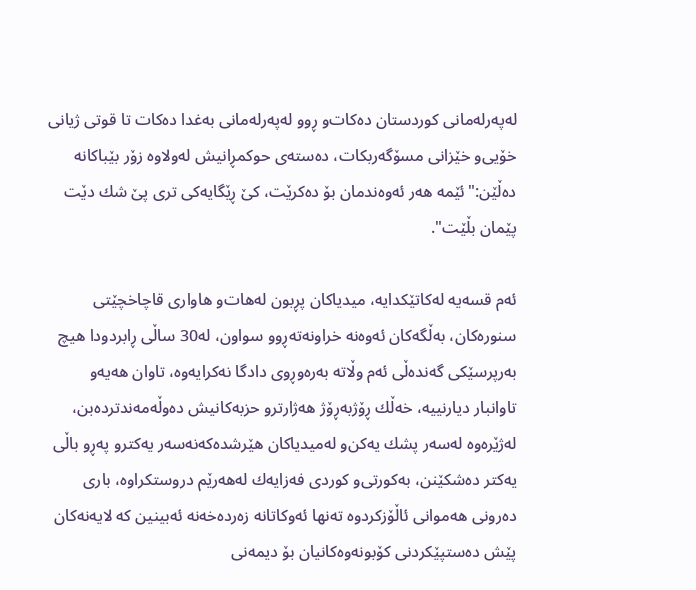لەپەرلەمانی كوردستان دەكات‌و ڕوو لەپەرلەمانی بەغدا دەكات تا قوتی ژیانی خۆیی‌و خێزانی مسۆگەربكات، دەستەی حوكمڕانیش لەولاوە زۆر بێباكانە دەڵێن:"ئێمە هەر ئەوەندمان بۆ دەكرێت، كێ ڕێگایەكی تری پێ شك دێت پێمان بڵێت".

ئەم قسەیە لەكاتێكدایە، میدیاكان پڕبون لەهات‌و هاواری قاچاخچێتی سنورەكان، بەڵگەكان ئەوەنە خراونەتەڕوو سواون، لە30 ساڵی ڕابردودا هیچ بەرپرسێكی گەندەڵی ئەم وڵاتە بەرەوڕوی دادگا نەكرایەوە، تاوان هەیەو تاوانبار دیارنییە، خەڵك ڕۆژبەڕۆژ هەژارترو حزبەكانیش دەوڵەمەندتردەبن، لەژێرەوە لەسەر پشك یەكن‌و لەمیدیاكان هێرشدەكەنەسەر یەكترو پەڕو باڵی یەکتر دەشکێنن، بەكورتی‌و كوردی فەزایەك لەهەرێم دروستكراوە، باری دەرونی هەموانی ئاڵۆزكردوە تەنها ئەوكاتانە زەردەخەنە ئەبینین كە لایەنەكان پێش دەستپێکردنی كۆبونەوەكانیان بۆ دیمەنی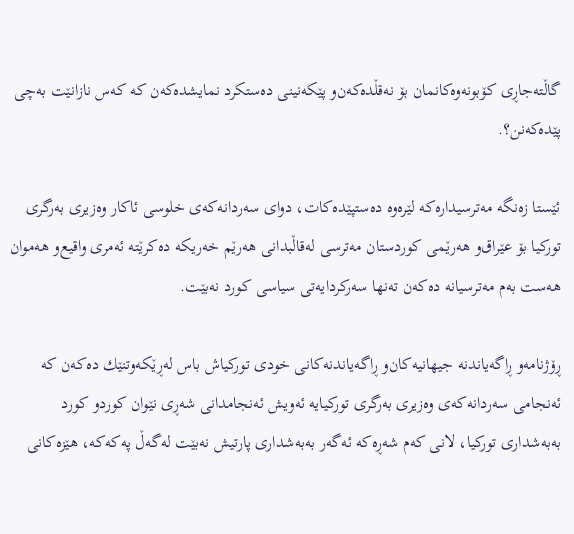گاڵتەجاڕی كۆبونەوەكانمان بۆ نەقڵدەكەن‌و پێکەنینی دەستکرد نمایشدەکەن کە کەس نازانێت بەچی پێدەکەنن؟.

ئێستا زه‌نگه‌ مه‌ترسیداره‌كه‌ لێره‌‌وه‌ ده‌ستپێده‌كات، دواى سه‌ردانه‌كه‌ى خلوسى ئاكار وه‌زیرى به‌رگرى توركیا بۆ عێراق‌و هه‌رێمى كوردستان مه‌ترسی له‌قاڵبدانى هه‌رێم خه‌ریكه‌ ده‌كرێته‌ ئه‌مرى واقیع‌و هه‌موان هه‌ست به‌م مه‌ترسیانه‌ ده‌كه‌ن ته‌نها سه‌ركردایه‌تى سیاسى كورد نه‌بێت.

ڕۆژنامه‌و ڕاگه‌یاندنه‌ جیهانیه‌كان‌و ڕاگه‌یاندنه‌كانى خودى توركیاش باس له‌ڕێكه‌وتنێك ده‌كه‌ن که‌ ئه‌نجامى سه‌ردانه‌كه‌ى وه‌زیرى به‌رگرى توركیایه‌ ئه‌ویش ئه‌نجامدانى شه‌ڕى نێوان كوردو كورد به‌به‌شدارى توركیا، لانى كه‌م شه‌ڕه‌كه‌ ئه‌گه‌ر به‌به‌شدارى پارتیش نه‌بێت له‌گه‌ڵ په‌كه‌كه‌، هێزه‌كانى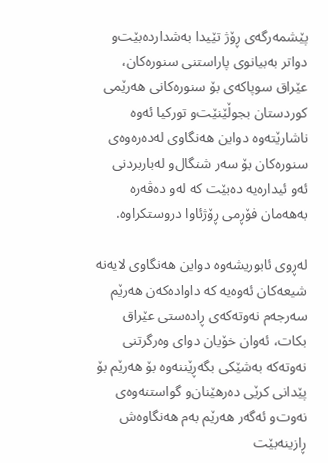پێشمه‌رگه‌ى ڕۆژ تێیدا به‌شداردەبێت‌و دواتر به‌بیانوى پاراستنى سنوره‌كان، عێراق سوپاكه‌ى بۆ سنوره‌كانى هه‌رێمى كوردستان بجوڵێنێت‌و توركیا ئه‌وه‌ ناشارێته‌وه‌ دواین هه‌نگاوى له‌ده‌ره‌وه‌ى سنوره‌كان بۆ سه‌ر شنگال‌و له‌باربردنى ئه‌و ئیداره‌یە ده‌بێت كه‌ له‌و ده‌ڤه‌ره‌ بەهەمان فۆڕمی ڕۆژئاوا دروستكراوه.

له‌ڕوى ئابوریشه‌وه‌ دواین هه‌نگاوى لایه‌نه‌ شیعه‌كان ئه‌وه‌یه‌ كه‌ داواده‌كه‌ن هه‌رێم سه‌رجه‌م نه‌وته‌كه‌ى ڕاده‌ستى عێراق بكات، ئه‌وان خۆیان دواى وه‌رگرتنى نه‌وته‌كه‌ به‌شێكى بگه‌ڕێننه‌وه‌ بۆ هه‌رێم بۆ پێدانى كرێى ده‌رهێنان‌و گواستنه‌وه‌ى نه‌وت‌و ئه‌گه‌ر هه‌رێم به‌م هه‌نگاوه‌ش ڕازینه‌بێت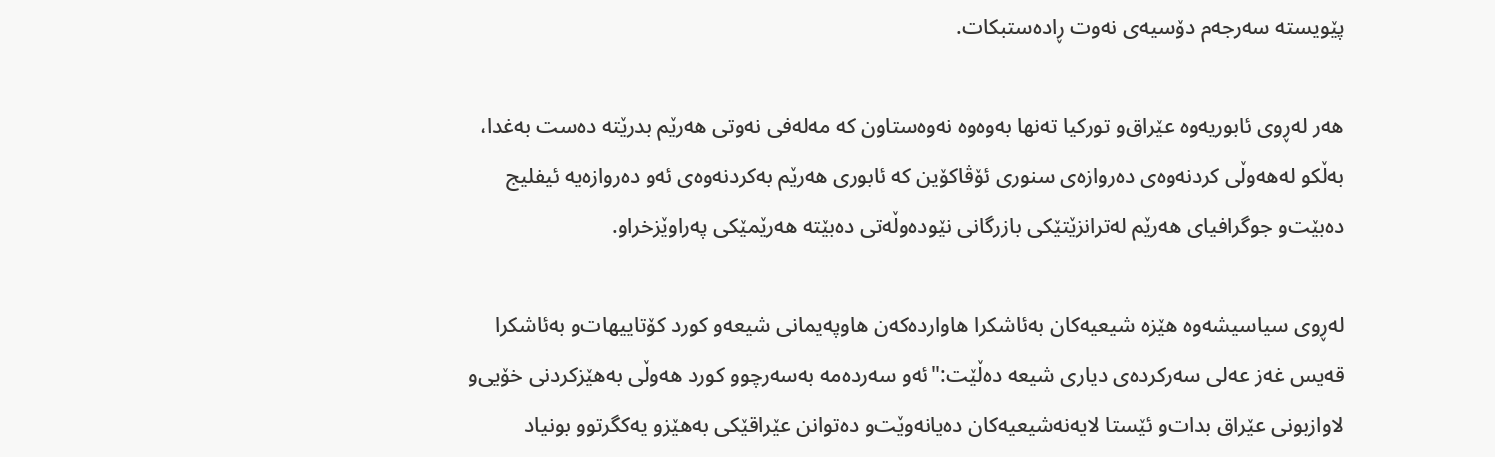پێویستە سه‌رجه‌م دۆسیه‌ى نه‌وت ڕاده‌ستبكات.

هه‌ر له‌ڕوى ئابوریه‌وه‌ عێراق‌و توركیا ته‌نها به‌وه‌وه‌ نه‌وه‌ستاون كه‌ مه‌له‌فى نه‌وتى هه‌رێم بدرێته‌ ده‌ست به‌غدا، به‌ڵكو له‌هه‌وڵى كردنه‌وه‌ى ده‌روازه‌ى سنورى ئۆڤاكۆین كه‌ ئابورى هه‌رێم به‌كردنه‌وه‌ى ئه‌و ده‌روازه‌یه‌ ئیفلیج ده‌بێت‌و جوگرافیاى هه‌رێم له‌ترانزێتێكى بازرگانى نێوده‌وڵه‌تى ده‌بێته‌ هه‌رێمێكى په‌راوێزخراو.

له‌ڕوى سیاسیشه‌وه‌ هێزه‌ شیعیه‌كان به‌ئاشكرا هاوارده‌كه‌ن هاوپه‌یمانى شیعه‌و كورد كۆتاییهات‌و به‌ئاشكرا قه‌یس غه‌ز عه‌لى سه‌ركرده‌ى دیارى شیعه‌ ده‌ڵێت:"ئه‌و سه‌رده‌مه‌ به‌سه‌رچوو كورد هه‌وڵى به‌هێزكردنى خۆیى‌و لاوازبونى عێراق بدات‌و ئێستا لایه‌نه‌شیعیه‌كان ده‌یانه‌وێت‌و ده‌توانن عێراقێكى به‌هێزو یه‌كگرتوو بونیاد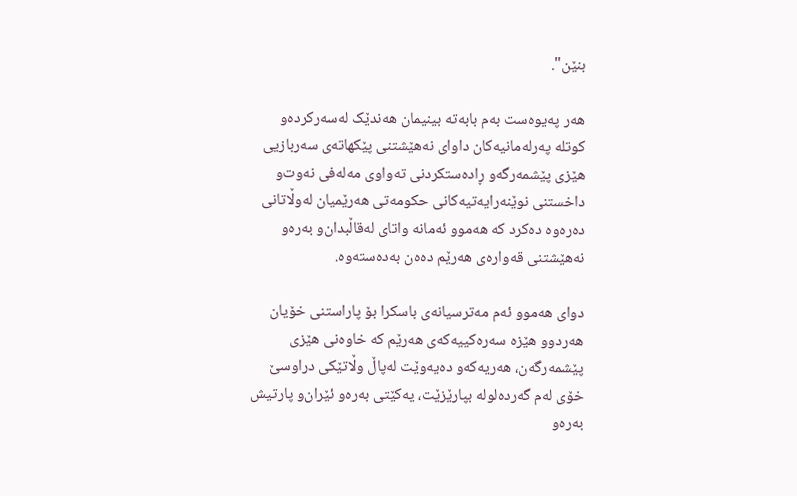بنێن".

هەر پەیوەست بەم بابەتە بینیمان هەندێک لەسەرکردەو کوتلە پەرلەمانیەکان داوای نەهێشتنی پێکهاتەی سەربازیی هێزی پێشمەرگەو ڕادەستکردنی تەواوی مەلەفی نەوت‌و داخستنی نوێنەرایەتیەکانی حکومەتی هەرێمیان لەوڵاتانی دەرەوە دەکرد کە هەموو ئەمانە واتای لەقاڵبدان‌و بەرەو نەهێشتنی قەوارەی هەرێم دەەن بەدەستەوە.

دواى هه‌موو ئه‌م مه‌ترسیانه‌ى باسكرا بۆ پاراستنى خۆیان هەردوو هێزە سەرەكییەكەی هەرێم كە خاوەنی هێزی پێشمەرگەن، هه‌ریه‌كه‌و ده‌یه‌وێت له‌پاڵ وڵاتێكى دراوسێ خۆى له‌م گه‌رده‌لوله‌ بپارێزێت، یه‌كێتى به‌ره‌و ئێران‌و پارتیش به‌ره‌و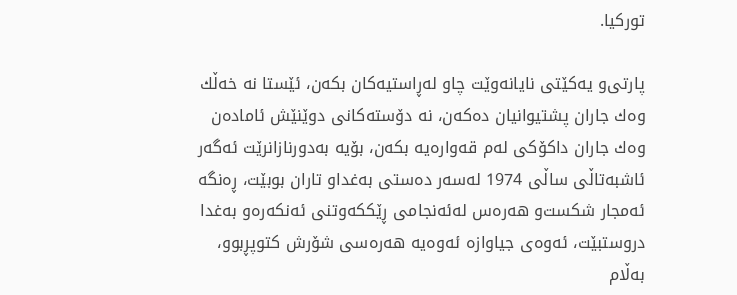توركیا.

پارتی‌و یەكێتی نایانەوێت چاو لەڕاستیەكان بكەن، ئێستا نە خەڵك وەك جاران پشتیوانیان دەكەن، نە دۆستەكانی دوێنێش ئامادەن وەك جاران داكۆكی لەم قەوارەیە بكەن، بۆیە بەدورنازانرێت ئه‌گه‌ر ئاشبه‌تاڵى ساڵى 1974 له‌سه‌ر ده‌ستى به‌غداو تاران بوبێت، ڕەنگە ئەمجار شكست‌و هەرەس لەئەنجامی ڕێككەوتنی ئەنكەرەو بەغدا دروستبێت، ئەوەی جیاوازە ئەوەیە هەرەسی شۆرش كتوپڕبوو، بەڵام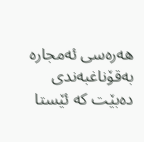هەرەسی ئەمجارە بەقۆناغبەندی دەبێت كە ئێستا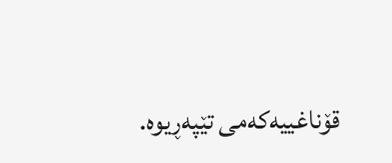قۆناغییەکەمی تێپەڕیوە.